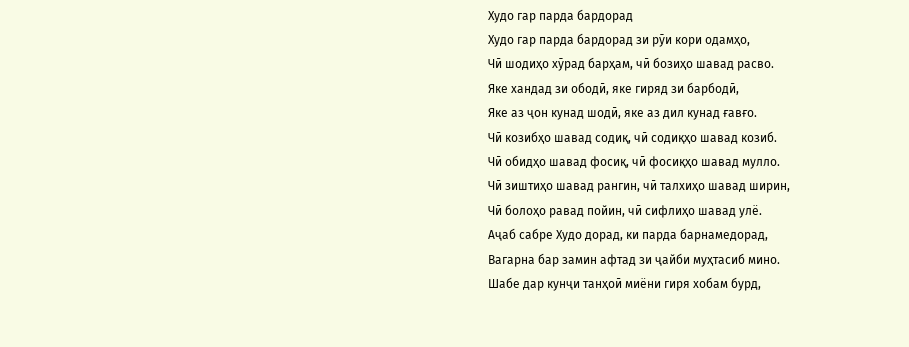Худо гар парда бардорад
Худо гар парда бардорад зи рӯи кори одамҳо,
Чӣ шодиҳо хӯрад барҳам, чӣ бозиҳо шавад расво.
Яке хандад зи ободӣ, яке гиряд зи барбодӣ,
Яке аз ҷон кунад шодӣ, яке аз дил кунад ғавғо.
Чӣ козибҳо шавад содиқ, чӣ содиқҳо шавад козиб.
Чӣ обидҳо шавад фосиқ, чӣ фосиқҳо шавад мулло.
Чӣ зиштиҳо шавад рангин, чӣ талхиҳо шавад ширин,
Чӣ болоҳо равад пойин, чӣ сифлиҳо шавад улё.
Аҷаб сабре Худо дорад, ки парда барнамедорад,
Вагарна бар замин афтад зи ҷайби муҳтасиб мино.
Шабе дар кунҷи танҳоӣ миёни гиря хобам бурд,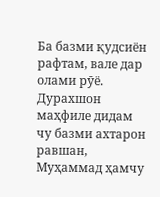Ба базми қудсиён рафтам, вале дар олами рӯё.
Дурахшон маҳфиле дидам чу базми ахтарон равшан,
Муҳаммад ҳамчу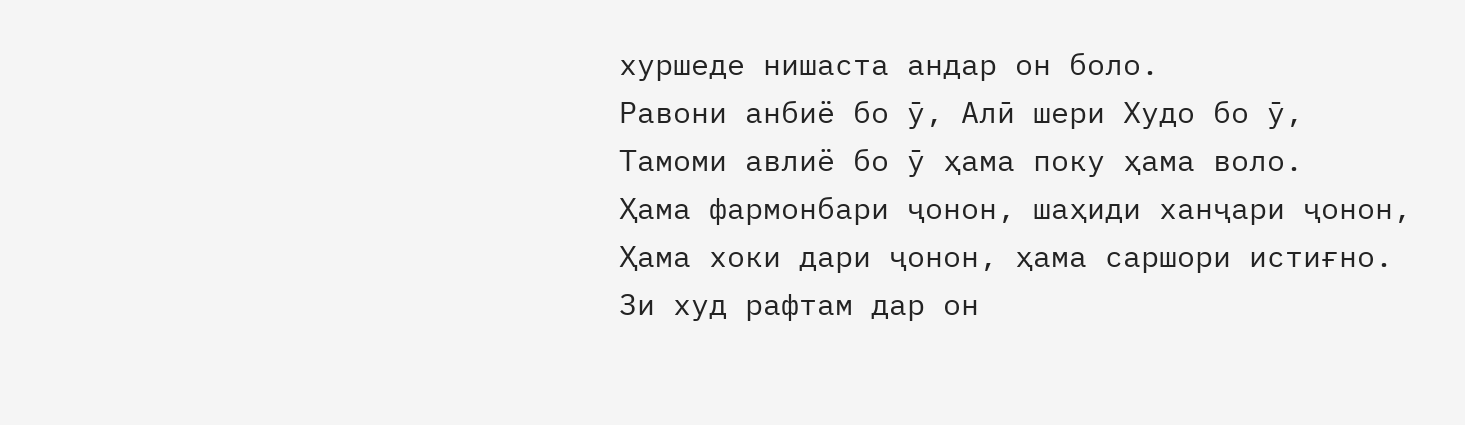хуршеде нишаста андар он боло.
Равони анбиё бо ӯ, Алӣ шери Худо бо ӯ,
Тамоми авлиё бо ӯ ҳама поку ҳама воло.
Ҳама фармонбари ҷонон, шаҳиди ханҷари ҷонон,
Ҳама хоки дари ҷонон, ҳама саршори истиғно.
Зи худ рафтам дар он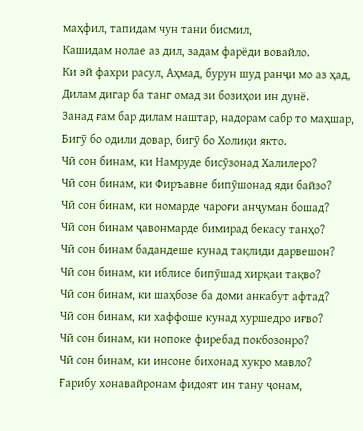маҳфил, тапидам чун тани бисмил,
Кашидам нолае аз дил, задам фарёди вовайло.
Ки эй фахри расул, Аҳмад, бурун шуд ранҷи мо аз ҳад,
Дилам дигар ба танг омад зи бозиҳои ин дунё.
Занад ғам бар дилам наштар, надорам сабр то маҳшар,
Бигӯ бо одили довар, бигӯ бо Холиқи якто.
Чӣ сон бинам, ки Намруде бисӯзонад Халилеро?
Чӣ сон бинам, ки Фиръавне бипӯшонад яди байзо?
Чӣ сон бинам, ки номарде чароғи анҷуман бошад?
Чӣ сон бинам ҷавонмарде бимирад бекасу танҳо?
Чӣ сон бинам бадандеше кунад тақлиди дарвешон?
Чӣ сон бинам, ки иблисе бипӯшад хирқаи тақво?
Чӣ сон бинам, ки шаҳбозе ба доми анкабут афтад?
Чӣ сон бинам, ки хаффоше кунад хуршедро иғво?
Чӣ сон бинам, ки нопоке фиребад покбозонро?
Чӣ сон бинам, ки инсоне бихонад хукро мавло?
Ғарибу хонавайронам фидоят ин тану ҷонам,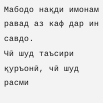Мабодо нақди имонам равад аз каф дар ин савдо.
Чӣ шуд таъсири қуръонӣ, чӣ шуд расми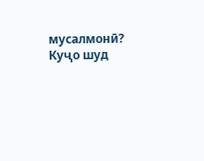мусалмонӣ?
Куҷо шуд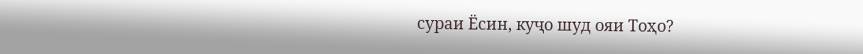сураи Ёсин, куҷо шуд ояи Тоҳо?